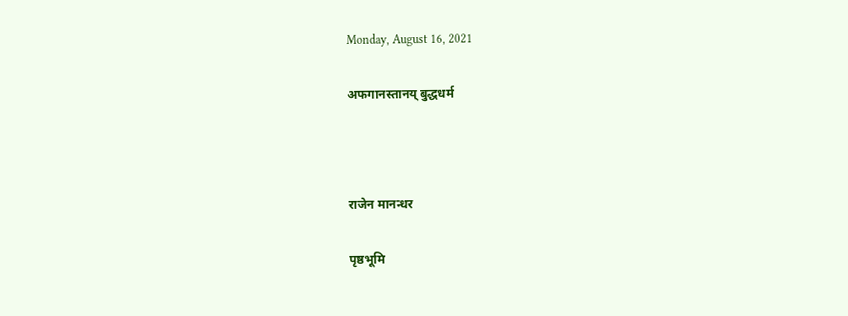Monday, August 16, 2021

अफगानस्तानय् बुद्धधर्म



राजेन मानन्धर

पृष्ठभूमि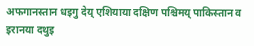अफगानस्तान धइगु देय् एशियाया दक्षिण पश्चिमय् पाकिस्तान व इरानया दथुइ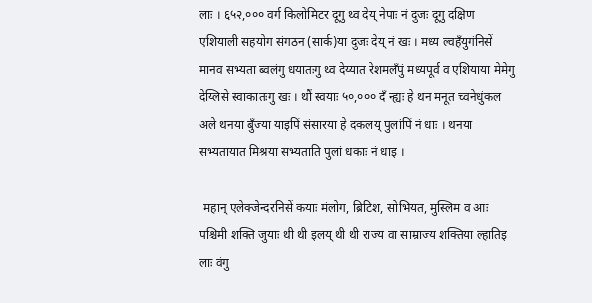लाः । ६५२,००० वर्ग किलोमिटर दूगु थ्व देय् नेपाः नं दुजः दूगु दक्षिण एशियाली सहयोग संगठन (सार्क)या दुजः देय् नं खः । मध्य ल्वहँयुगंनिसें मानव सभ्यता ब्वलंगु धयातःगु थ्व देय्यात रेशमलँपुं मध्यपूर्व व एशियाया मेमेगु देय्लिसे स्वाकातःगु खः । थौं स्वयाः ५०,००० दँ न्ह्यः हे थन मनूत च्वनेधुंकल अले थनया बुँज्या याइपिं संसारया हे दकलय् पुलांपिं नं धाः । थनया सभ्यतायात मिश्रया सभ्यताति पुलां धकाः नं धाइ ।

 महान् एलेक्जेन्दरनिसें कयाः मंलोग, ब्रिटिश, सोभियत, मुस्लिम व आः पश्चिमी शक्ति जुयाः थी थी इलय् थी थी राज्य वा साम्राज्य शक्तिया ल्हातिइ लाः वंगु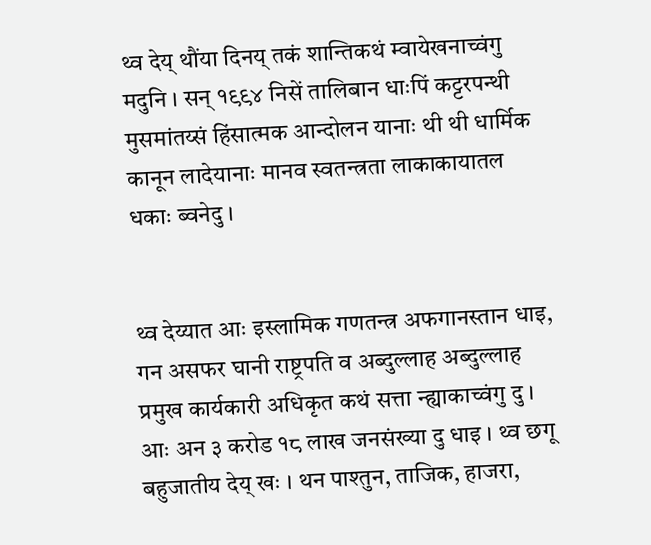थ्व देय् थौंया दिनय् तकं शान्तिकथं म्वायेखनाच्वंगु मदुनि । सन् १९९४ निसें तालिबान धाःपिं कट्टरपन्थी मुसमांतय्सं हिंसात्मक आन्दोलन यानाः थी थी धार्मिक कानून लादेयानाः मानव स्वतन्त्रता लाकाकायातल धकाः ब्वनेदु ।


थ्व देय्यात आः इस्लामिक गणतन्त्र अफगानस्तान धाइ, गन असफर घानी राष्ट्रपति व अब्दुल्लाह अब्दुल्लाह प्रमुख कार्यकारी अधिकृत कथं सत्ता न्ह्याकाच्वंगु दु । आः अन ३ करोड १८ लाख जनसंख्या दु धाइ । थ्व छगू बहुजातीय देय् खः । थन पाश्तुन, ताजिक, हाजरा,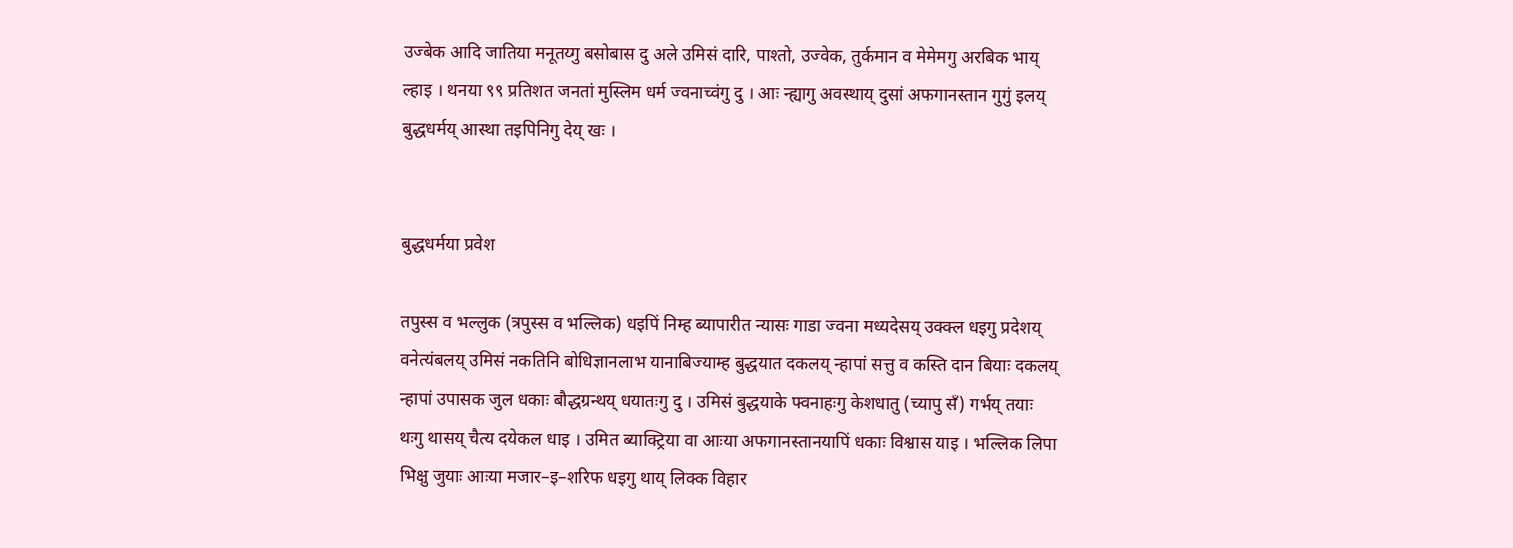उज्बेक आदि जातिया मनूतय्गु बसोबास दु अले उमिसं दारि, पाश्तो, उज्वेक, तुर्कमान व मेमेमगु अरबिक भाय् ल्हाइ । थनया ९९ प्रतिशत जनतां मुस्लिम धर्म ज्वनाच्वंगु दु । आः न्ह्यागु अवस्थाय् दुसां अफगानस्तान गुगुं इलय् बुद्धधर्मय् आस्था तइपिनिगु देय् खः ।


बुद्धधर्मया प्रवेश

तपुस्स व भल्लुक (त्रपुस्स व भल्लिक) धइपिं निम्ह ब्यापारीत न्यासः गाडा ज्वना मध्यदेसय् उक्क्ल धइगु प्रदेशय् वनेत्यंबलय् उमिसं नकतिनि बोधिज्ञानलाभ यानाबिज्याम्ह बुद्धयात दकलय् न्हापां सत्तु व कस्ति दान बियाः दकलय् न्हापां उपासक जुल धकाः बौद्धग्रन्थय् धयातःगु दु । उमिसं बुद्धयाके फ्वनाहःगु केशधातु (च्यापु सँ) गर्भय् तयाः थःगु थासय् चैत्य दयेकल धाइ । उमित ब्याक्ट्रिया वा आःया अफगानस्तानयापिं धकाः विश्वास याइ । भल्लिक लिपा भिक्षु जुयाः आःया मजार–इ–शरिफ धइगु थाय् लिक्क विहार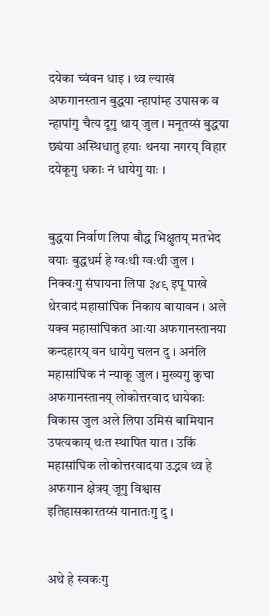दयेका च्वंवन धाइ । थ्व ल्याखं अफगानस्तान बुद्धया न्हापांम्ह उपासक व न्हापांगु चैत्य दूगु थाय् जुल । मनूतय्सं बुद्धया छ्यंया अस्थिधातु हयाः थनया नगरय् विहार दयेकूगु धकाः नं धायेगु याः ।


बुद्धया निर्वाण लिपा बौद्ध भिक्षुतय् मतभेद वयाः बुद्धधर्म हे ग्वःथी ग्वःथी जुल । निक्वःगु संघायना लिपा ३४९ इपू पाखे थेरवादं महासांघिक निकाय बायावन । अले यक्व महासांघिकत आःया अफगानस्तानया कन्दहारय् वन धायेगु चलन दु । अनंलि महासांघिक नं न्याकू जुल । मुख्यगु कुचा अफगानस्तानय् लोकोत्तरवाद धायेकाः विकास जुल अले लिपा उमिसं बामियान उपत्यकाय् थःत स्थापित यात । उकिं महासांघिक लोकोत्तरवादया उद्भव थ्व हे अफगान क्षेत्रय् जूगु विश्वास इतिहासकारतय्सं यानातःगु दु ।


अथे हे स्वकःगु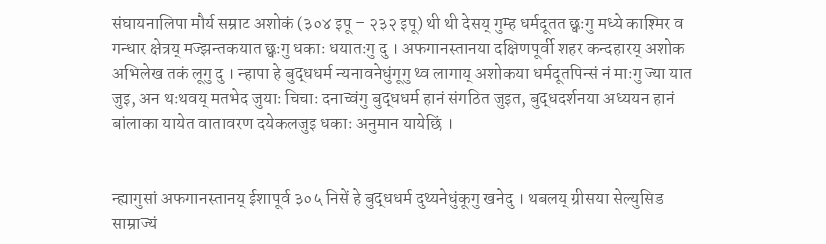संघायनालिपा मौर्य सम्राट अशोकं (३०४ इपू – २३२ इपू) थी थी देसय् गुम्ह धर्मदूतत छ्वःगु मध्ये काश्मिर व गन्धार क्षेत्रय् मज्झन्तकयात छ्वःगु धकाः धयातःगु दु । अफगानस्तानया दक्षिणपूर्वी शहर कन्दहारय् अशोक अभिलेख तकं लूगु दु । न्हापा हे बुद्धधर्म न्यनावनेधुंगूगु थ्व लागाय् अशोकया धर्मदूतपिन्सं नं माःगु ज्या यात जुइ, अन थःथवय् मतभेद जुयाः चिचाः दनाच्वंगु बुद्धधर्म हानं संगठित जुइत, बुद्धदर्शनया अध्ययन हानं बांलाका यायेत वातावरण दयेकलजुइ धकाः अनुमान यायेछिं ।


न्ह्यागुसां अफगानस्तानय् ईशापूर्व ३०५ निसें हे बुद्धधर्म दुथ्यनेधुंकूगु खनेदु । थबलय् ग्रीसया सेल्युसिड साम्राज्यं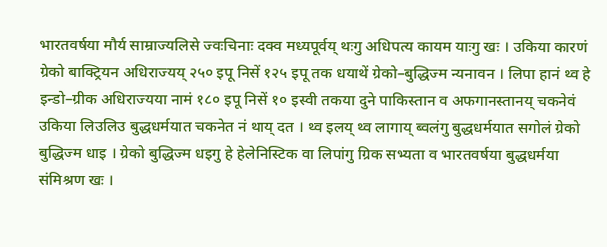भारतवर्षया मौर्य साम्राज्यलिसे ज्वःचिनाः दक्व मध्यपूर्वय् थःगु अधिपत्य कायम याःगु खः । उकिया कारणं ग्रेको बाक्ट्रियन अधिराज्यय् २५० इपू निसें १२५ इपू तक धयाथें ग्रेको–बुद्धिज्म न्यनावन । लिपा हानं थ्व हे इन्डो–ग्रीक अधिराज्यया नामं १८० इपू निसें १० इस्वी तकया दुने पाकिस्तान व अफगानस्तानय् चकनेवं उकिया लिउलिउ बुद्धधर्मयात चकनेत नं थाय् दत । थ्व इलय् थ्व लागाय् ब्वलंगु बुद्धधर्मयात सगोलं ग्रेको बुद्धिज्म धाइ । ग्रेको बुद्धिज्म धइगु हे हेलेनिस्टिक वा लिपांगु ग्रिक सभ्यता व भारतवर्षया बुद्धधर्मया संमिश्रण खः ।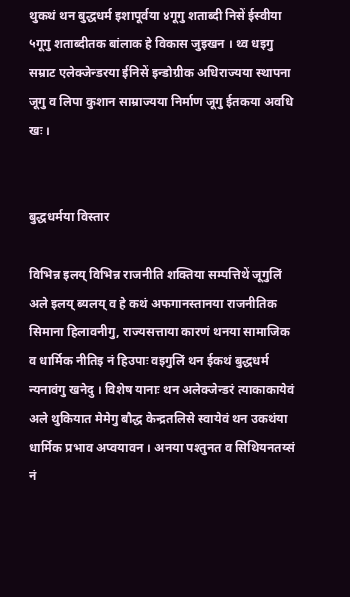थुकथं थन बुद्धधर्म इशापूर्वया ४गूगु शताब्दी निसें ईस्वीया ५गूगु शताब्दीतक बांलाक हे विकास जुइखन । थ्व धइगु सम्राट एलेक्जेन्डरया ईनिसें इन्डोग्रीक अधिराज्यया स्थापना जूगु व लिपा कुशान साम्राज्यया निर्माण जूगु ईतकया अवधि खः ।


बुद्धधर्मया विस्तार

विभिन्न इलय् विभिन्न राजनीति शक्तिया सम्पत्तिथें जूगुलिं अले इलय् ब्यलय् व हे कथं अफगानस्तानया राजनीतिक सिमाना हिलावनीगु, राज्यसत्ताया कारणं थनया सामाजिक व धार्मिक नीतिइ नं हिउपाः वइगुलिं थन ईकथं बुद्धधर्म न्यनावंगु खनेदु । विशेष यानाः थन अलेक्जेन्डरं त्याकाकायेवं अले थुकियात मेमेगु बौद्ध केन्द्रतलिसे स्वायेवं थन उकथंया धार्मिक प्रभाव अप्वयावन । अनया पश्तुनत व सिथियनतय्सं नं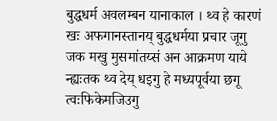बुद्धधर्म अवलम्बन यानाकाल । थ्व हे कारणं खः अफगानस्तानय् बुद्धधर्मया प्रचार जूगु जक मखु मुसमांतय्सं अन आक्रमण याये न्ह्यःतक थ्व देय् धइगु हे मध्यपूर्वया छगू त्वःफिकेमजिउगु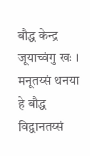बौद्ध केन्द्र जूयाच्वंगु खः । मनूतय्सं थनया हे बौद्ध विद्वानतय्सं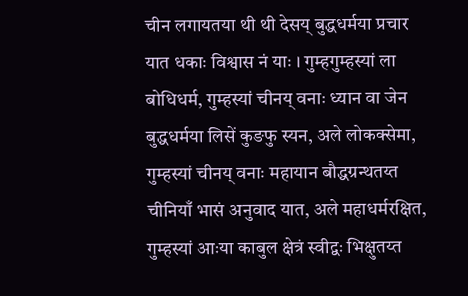चीन लगायतया थी थी देसय् बुद्धधर्मया प्रचार यात धकाः विश्वास नं याः । गुम्हगुम्हस्यां ला बोधिधर्म, गुम्हस्यां चीनय् वनाः ध्यान वा जेन बुद्धधर्मया लिसें कुङफु स्यन, अले लोकक्सेमा, गुम्हस्यां चीनय् वनाः महायान बौद्धग्रन्थतय्त चीनियाँ भासं अनुवाद यात, अले महाधर्मरक्षित, गुम्हस्यां आःया काबुल क्षेत्रं स्वीद्वः भिक्षुतय्त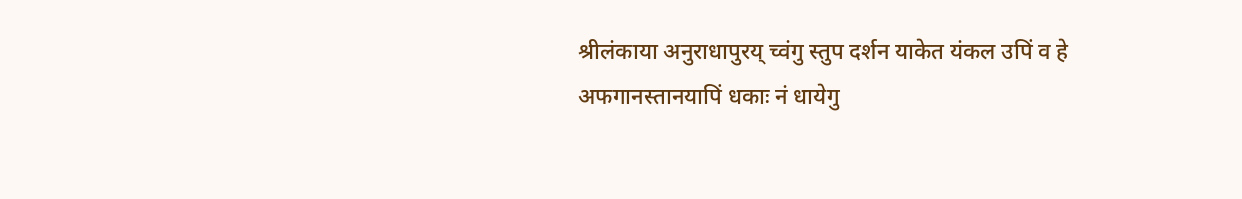श्रीलंकाया अनुराधापुरय् च्वंगु स्तुप दर्शन याकेत यंकल उपिं व हे अफगानस्तानयापिं धकाः नं धायेगु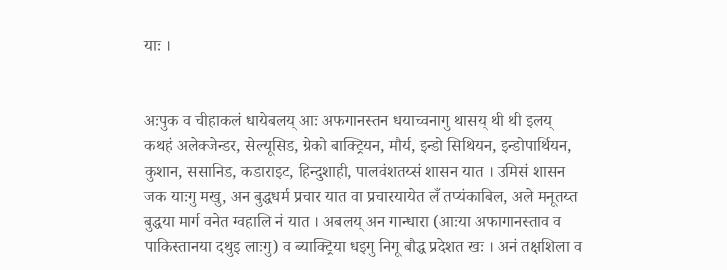याः ।


अःपुक व चीहाकलं धायेबलय् आः अफगानस्तन धयाच्वनागु थासय् थी थी इलय् कथहं अलेक्जेन्डर, सेल्यूसिड, ग्रेको बाक्ट्रियन, मौर्य, इन्डो सिथियन, इन्डोपार्थियन, कुशान, ससानिड, कडाराइट, हिन्दुशाही, पालवंशतय्सं शासन यात । उमिसं शासन जक याःगु मखु, अन बुद्धधर्म प्रचार यात वा प्रचारयायेत लँ तप्यंकाबिल, अले मनूतय्त बुद्धया मार्ग वनेत ग्वहालि नं यात । अबलय् अन गान्धारा (आःया अफागानस्ताव व पाकिस्तानया दथुइ लाःगु) व ब्याक्ट्रिया धइगु निगू बौद्ध प्रदेशत खः । अनं तक्षशिला व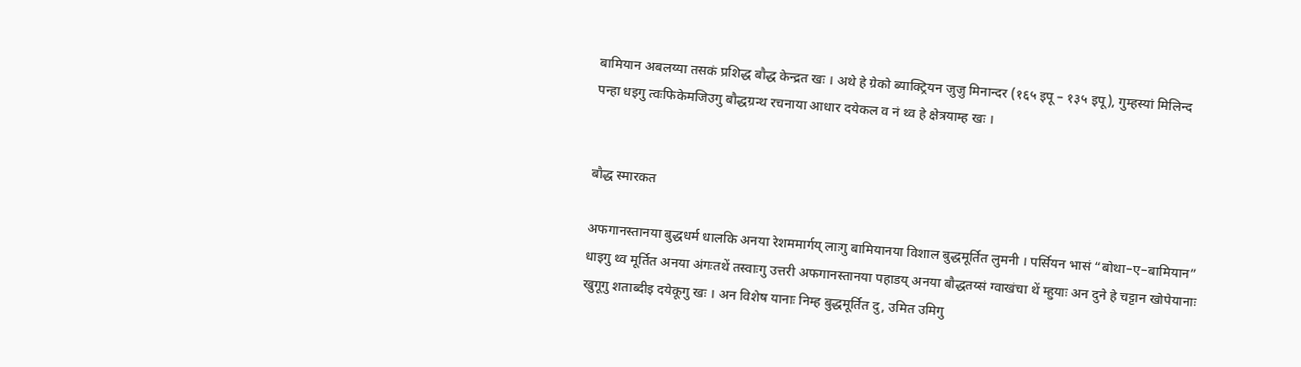बामियान अबलय्या तसकं प्रशिद्ध बौद्ध केन्द्रत खः । अथे हे ग्रेको ब्याक्ट्रियन जुजु मिनान्दर (१६५ इपू – १३५ इपू), गुम्हस्यां मिलिन्द पन्हा धइगु त्वःफिकेमजिउगु बौद्धग्रन्थ रचनाया आधार दयेकल व नं थ्व हे क्षेत्रयाम्ह खः ।


बौद्ध स्मारकत

अफगानस्तानया बुद्धधर्म धालकि अनया रेशममार्गय् लाःगु बामियानया विशाल बुद्धमूर्तित लुमनी । पर्सियन भासं “बोथा–ए–बामियान” धाइगु थ्व मूर्तित अनया अंगःतथें तस्वाःगु उत्तरी अफगानस्तानया पहाडय् अनया बौद्धतय्सं ग्वाखंचा थें म्हुयाः अन दुने हे चट्टान खोपेयानाः खुगूगु शताब्दीइ दयेकूगु खः । अन विशेष यानाः निम्ह बुद्धमूर्तित दु, उमित उमिगु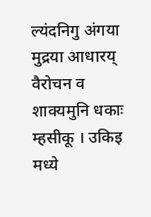ल्यंदनिगु अंगया मुद्रया आधारय् वैरोचन व शाक्यमुनि धकाः म्हसीकू । उकिइ मध्ये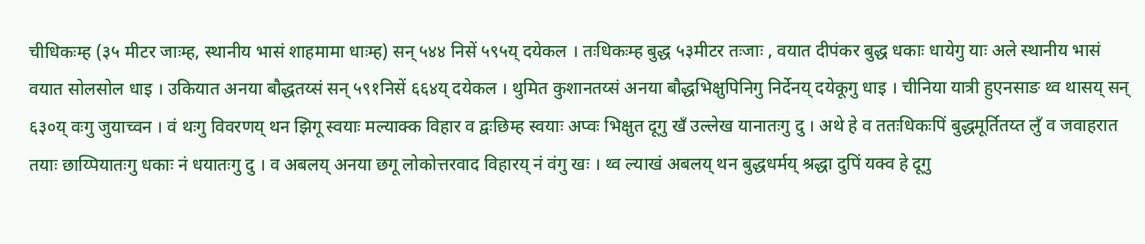चीधिकःम्ह (३५ मीटर जाःम्ह, स्थानीय भासं शाहमामा धाःम्ह) सन् ५४४ निसें ५९५य् दयेकल । तःधिकःम्ह बुद्ध ५३मीटर तःजाः , वयात दीपंकर बुद्ध धकाः धायेगु याः अले स्थानीय भासं वयात सोलसोल धाइ । उकियात अनया बौद्धतय्सं सन् ५९१निसें ६६४य् दयेकल । थुमित कुशानतय्सं अनया बौद्धभिक्षुपिनिगु निर्देनय् दयेकूगु धाइ । चीनिया यात्री हुएनसाङ थ्व थासय् सन् ६३०य् वःगु जुयाच्वन । वं थःगु विवरणय् थन झिगू स्वयाः मल्याक्क विहार व द्वःछिम्ह स्वयाः अप्वः भिक्षुत दूगु खँ उल्लेख यानातःगु दु । अथे हे व ततःधिकःपिं बुद्धमूर्तितय्त लुँ व जवाहरात तयाः छाय्पियातःगु धकाः नं धयातःगु दु । व अबलय् अनया छगू लोकोत्तरवाद विहारय् नं वंगु खः । थ्व ल्याखं अबलय् थन बुद्धधर्मय् श्रद्धा दुपिं यक्व हे दूगु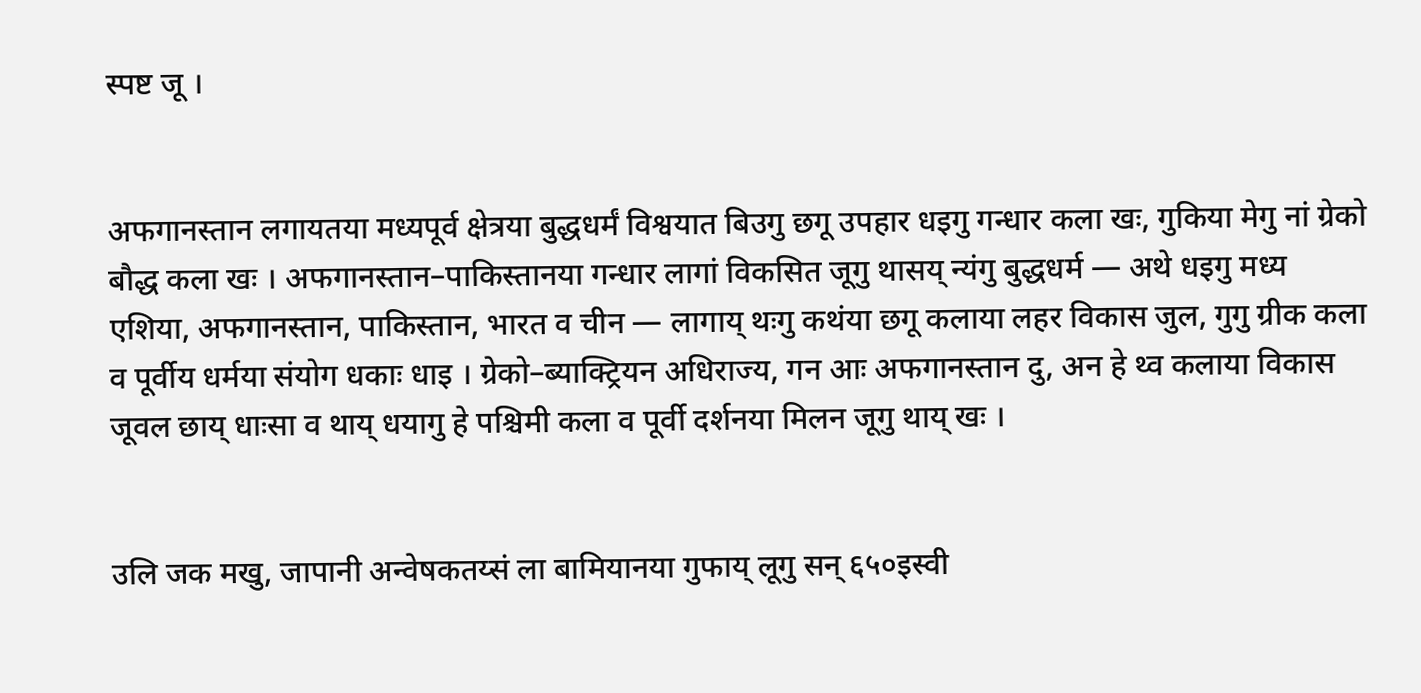स्पष्ट जू ।


अफगानस्तान लगायतया मध्यपूर्व क्षेत्रया बुद्धधर्मं विश्वयात बिउगु छगू उपहार धइगु गन्धार कला खः, गुकिया मेगु नां ग्रेको बौद्ध कला खः । अफगानस्तान–पाकिस्तानया गन्धार लागां विकसित जूगु थासय् न्यंगु बुद्धधर्म — अथे धइगु मध्य एशिया, अफगानस्तान, पाकिस्तान, भारत व चीन — लागाय् थःगु कथंया छगू कलाया लहर विकास जुल, गुगु ग्रीक कला व पूर्वीय धर्मया संयोग धकाः धाइ । ग्रेको–ब्याक्ट्रियन अधिराज्य, गन आः अफगानस्तान दु, अन हे थ्व कलाया विकास जूवल छाय् धाःसा व थाय् धयागु हे पश्चिमी कला व पूर्वी दर्शनया मिलन जूगु थाय् खः ।


उलि जक मखु, जापानी अन्वेषकतय्सं ला बामियानया गुफाय् लूगु सन् ६५०इस्वी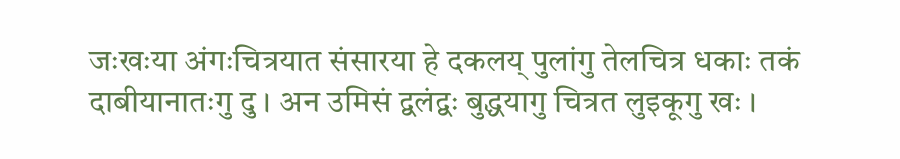जःखःया अंगःचित्रयात संसारया हे दकलय् पुलांगु तेलचित्र धकाः तकं दाबीयानातःगु दु । अन उमिसं द्वलंद्वः बुद्धयागु चित्रत लुइकूगु खः ।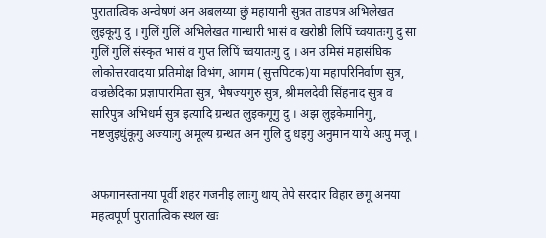पुरातात्विक अन्वेषणं अन अबलय्या छुं महायानी सुत्रत ताडपत्र अभिलेखत लुइकूगु दु । गुलिं गुलिं अभिलेखत गान्धारी भासं व खरोष्ठी लिपिं च्वयातःगु दु सा गुलिं गुलिं संस्कृत भासं व गुप्त लिपिं च्वयातःगु दु । अन उमिसं महासंघिक लोकोत्तरवादया प्रतिमोक्ष विभंग, आगम (सुत्तपिटक)या महापरिनिर्वाण सुत्र, वज्रछेदिका प्रज्ञापारमिता सुत्र, भैषज्यगुरु सुत्र, श्रीमलदेवी सिंहनाद सुत्र व सारिपुत्र अभिधर्म सुत्र इत्यादि ग्रन्थत लुइकगूगु दु । अझ लुइकेमानिगु, नष्टजुइधुंकूगु अज्याःगु अमूल्य ग्रन्थत अन गुलि दु धइगु अनुमान याये अःपु मजू ।


अफगानस्तानया पूर्वी शहर गजनीइ लाःगु थाय् तेपे सरदार विहार छगू अनया महत्वपूर्ण पुरातात्विक स्थल खः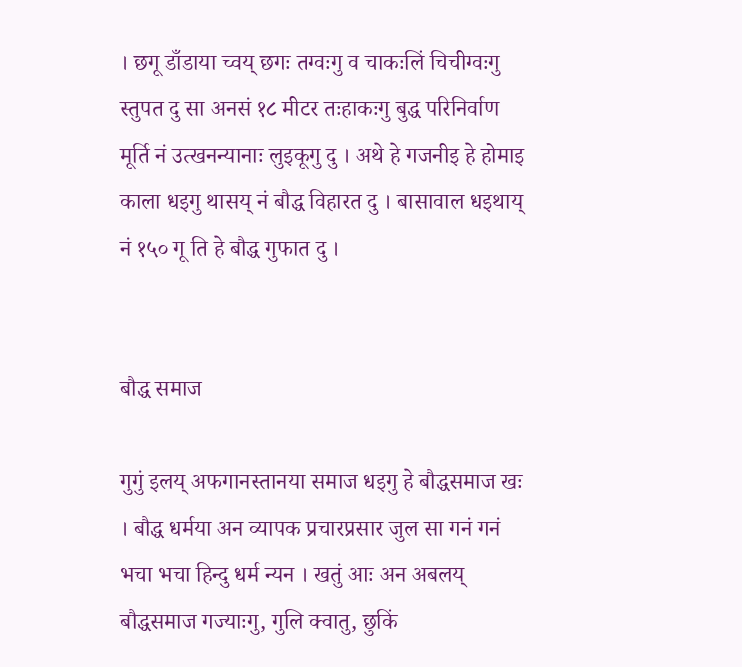। छगू डाँडाया च्वय् छगः तग्वःगु व चाकःलिं चिचीग्वःगु स्तुपत दु सा अनसं १८ मीटर तःहाकःगु बुद्ध परिनिर्वाण मूर्ति नं उत्खनन्यानाः लुइकूगु दु । अथे हे गजनीइ हे होमाइ काला धइगु थासय् नं बौद्ध विहारत दु । बासावाल धइथाय् नं १५० गू ति हे बौद्ध गुफात दु ।


बौद्ध समाज

गुगुं इलय् अफगानस्तानया समाज धइगु हे बौद्धसमाज खः । बौद्ध धर्मया अन व्यापक प्रचारप्रसार जुल सा गनं गनं भचा भचा हिन्दु धर्म न्यन । खतुं आः अन अबलय् बौद्धसमाज गज्याःगु, गुलि क्वातु, छुकिं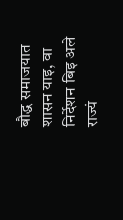बौद्ध समाजयात शासन याइ, वा निर्देशन बिइ अले राज्यं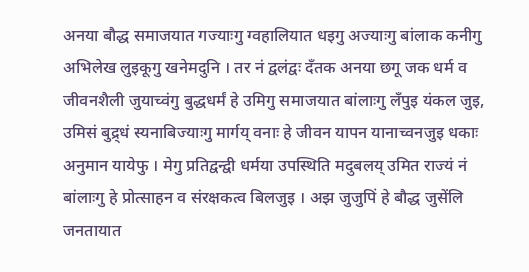अनया बौद्ध समाजयात गज्याःगु ग्वहालियात धइगु अज्याःगु बांलाक कनीगु अभिलेख लुइकूगु खनेमदुनि । तर नं द्वलंद्वः दँतक अनया छगू जक धर्म व जीवनशैली जुयाच्वंगु बुद्धधर्मं हे उमिगु समाजयात बांलाःगु लँपुइ यंकल जुइ, उमिसं बुद्र्धं स्यनाबिज्याःगु मार्गय् वनाः हे जीवन यापन यानाच्वनजुइ धकाः अनुमान यायेफु । मेगु प्रतिद्वन्द्वी धर्मया उपस्थिति मदुबलय् उमित राज्यं नं बांलाःगु हे प्रोत्साहन व संरक्षकत्व बिलजुइ । अझ जुजुपिं हे बौद्ध जुसेंलि जनतायात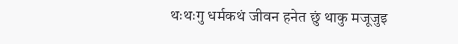थःथःगु धर्मकथं जीवन हनेत छुं थाकु मजूजुइ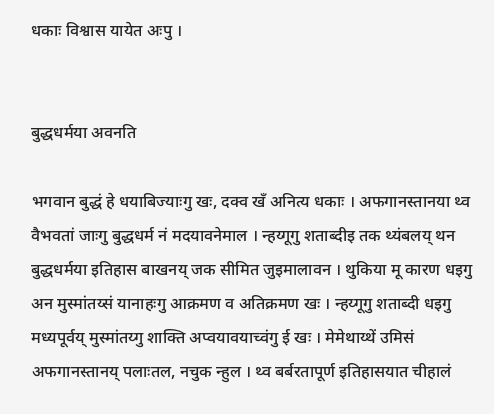धकाः विश्वास यायेत अःपु ।


बुद्धधर्मया अवनति

भगवान बुद्धं हे धयाबिज्याःगु खः, दक्व खँ अनित्य धकाः । अफगानस्तानया थ्व वैभवतां जाःगु बुद्धधर्म नं मदयावनेमाल । न्हय्गूगु शताब्दीइ तक थ्यंबलय् थन बुद्धधर्मया इतिहास बाखनय् जक सीमित जुइमालावन । थुकिया मू कारण धइगु अन मुस्मांतय्सं यानाहःगु आक्रमण व अतिक्रमण खः । न्हय्गूगु शताब्दी धइगु मध्यपूर्वय् मुस्मांतय्गु शाक्ति अप्वयावयाच्वंगु ई खः । मेमेथाय्थें उमिसं अफगानस्तानय् पलाःतल, नचुक न्हुल । थ्व बर्बरतापूर्ण इतिहासयात चीहालं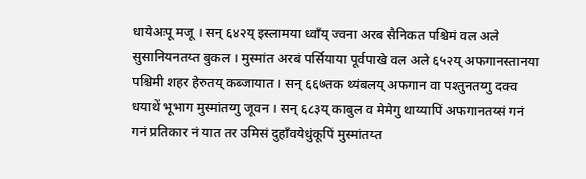धायेअःपू मजू । सन् ६४२य् इस्लामया ध्वाँय् ज्वना अरब सैनिकत पश्चिमं वल अले सुसानियनतय्त बुकल । मुस्मांत अरबं पर्सियाया पूर्वपाखे वल अले ६५२य् अफगानस्तानया पश्चिमी शहर हेरुतय् कब्जायात । सन् ६६७तक थ्यंबलय् अफगान वा पश्तुनतय्गु दक्व धयाथें भूभाग मुस्मांतय्गु जूवन । सन् ६८३य् काबुल व मेमेगु थाय्यापिं अफगानतय्सं गनं गनं प्रतिकार नं यात तर उमिसं दुहाँवयेधुंकूपिं मुस्मांतय्त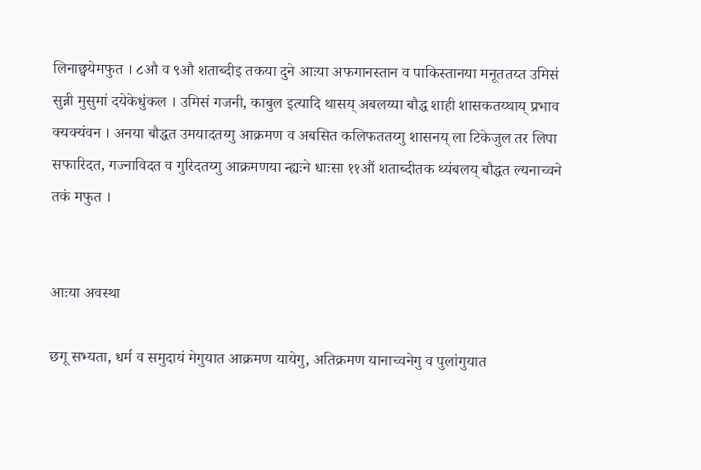लिनाछ्वयेमफुत । ८औ व ९औ शताब्दीइ तकया दुने आःया अफगानस्तान व पाकिस्तानया मनूततय्त उमिसं सुन्नी मुसुमां दयेकेधुंकल । उमिसं गजनी, काबुल इत्यादि थासय् अबलय्या बौद्ध शाही शासकतय्थाय् प्रभाव क्यक्यंवन । अनया बौद्धत उमयादतय्गु आक्रमण व अबसित कलिफततय्गु शासनय् ला टिकेजुल तर लिपा सफारिदत, गज्नाविदत व गुरिदतय्गु आक्रमणया न्ह्यःने धाःसा ११औं शताब्दीतक थ्यंबलय् बौद्धत ल्यनाच्वने तकं मफुत ।


आःया अवस्था

छगू सभ्यता, धर्म व समुदायं मेगुयात आक्रमण यायेगु, अतिक्रमण यानाच्वनेगु व पुलांगुयात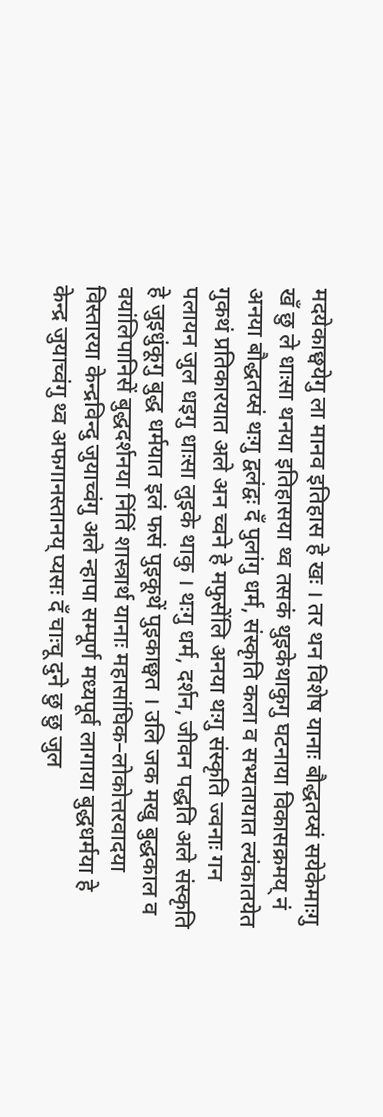मदयेकाछ्वयेगु ला मानव इतिहास हे खः । तर थन विशेष यानाः बौद्धतय्सं सयेकेमाःगु खँ छु ले धाःसा थनया इतिहासया थ्व तसकं थुइकेथाकुगु घटनाया विकासक्रमय् नं अनया बौद्धतय्सं थःगु द्वलंद्वः दँ पुलांगु धर्म, संस्कृति कला व सभ्यतायात ल्यंकातयेत गुकथं प्रतिकारयात अले अन च्वने हे मफुसेंलि अनया थःगु संस्कृति ज्वनाः गन पलायन जुल धइगु धाःसा लुइके थाकु । थःगु धर्म, दर्शन, जीवन पद्धति अले संस्कृति हे जुइधुंकूगु बुद्ध धर्मयात इलं फसं पुइकूथें पुइकाछ्वत । उलि जक मखु बुद्धकाल व वयांलिपानिसें बुद्धदर्शनया निंतिं शास्त्रार्थ यानाः महासांघिक–लोकोत्तरवादया विस्तारया केन्द्रविन्दु जुयाच्वंगु अले न्हापा सम्पूर्ण मध्यपूर्व लागाया बुद्धधर्मया हे केन्द्र जुयाच्वंगु थ्व अफगानस्तानय् प्यसः दँ चाःचू दुने छु छु जुल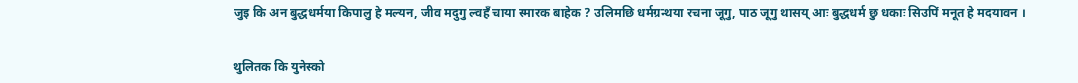जुइ कि अन बुद्धधर्मया किपालु हे मल्यन, जीव मदुगु ल्वहँ चाया स्मारक बाहेक ? उलिमछि धर्मग्रन्थया रचना जूगु, पाठ जूगु थासय् आः बुद्धधर्म छु धकाः सिउपिं मनूत हे मदयावन ।


थुलितक कि युनेस्को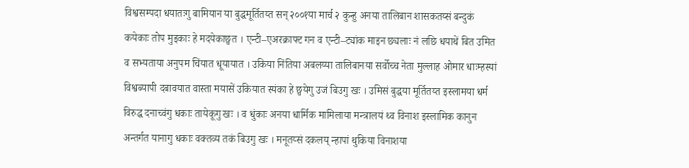विश्वसम्पदा धयातःगु बामियान या बुद्धमूर्तितय्त सन् २००१या मार्च २ कुन्हु अनया तालिबान शासकतय्सं बन्दुकं कयेकाः तोप मुइकाः हे मदयेकाछ्वत । एन्टी–एअरक्राफ्ट गन व एन्टी–ट्यांक माइन छ्यलाः नं लछि धयाथें बित उमित व सभ्यताया अनुपम चिंयात धूयायात । उकिया निंतिया अबलय्या तालिबानया सर्वोच्च नेता मुल्लाह ओमार धाःम्हस्यां विश्वब्यापी दबावयात वास्ता मयासें उकियात स्यंका हे छ्वयेगु उजं बिउगु खः । उमिसं बुद्धया मूर्तितय्त इस्लामया धर्म विरुद्ध दनाच्वंगु धकाः तायेकूगु खः । व धुंकाः अनया धार्मिक मामिलाया मन्त्रालयं थ्व विनाश इस्लामिक कानुन अन्तर्गत यानागु धकाः वक्तव्य तकं बिउगु खः । मनूतय्सं दकलय् न्हापां थुकिया विनाशया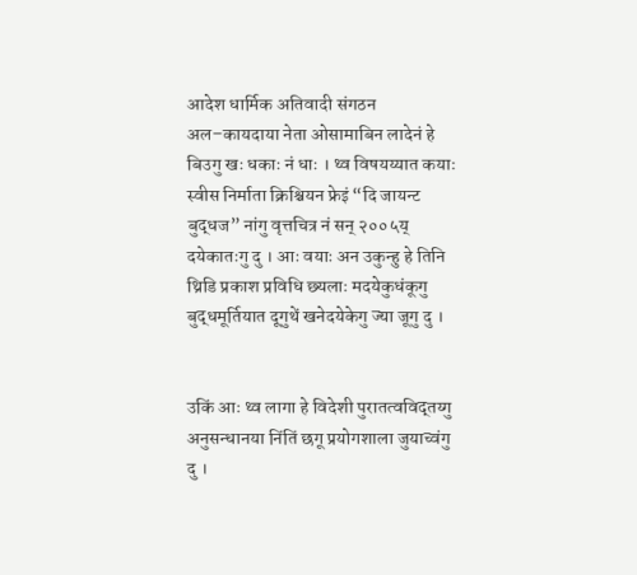आदेश धार्मिक अतिवादी संगठन अल–कायदाया नेता ओसामाबिन लादेनं हे बिउगु खः धकाः नं धाः । थ्व विषयय्यात कयाः स्वीस निर्माता क्रिश्चियन फ्रेइं “दि जायन्ट बुद्धज” नांगु वृत्तचित्र नं सन् २००५य् दयेकातःगु दु । आः वयाः अन उकुन्हु हे तिनि थ्रिडि प्रकाश प्रविधि छ्यलाः मदयेकुधंकूगु बुद्धमूर्तियात दूगुथें खनेदयेकेगु ज्या जूगु दु ।


उकिं आः थ्व लागा हे विदेशी पुरातत्वविद्तय्गु अनुसन्धानया निंतिं छगू प्रयोगशाला जुयाच्वंगु दु ।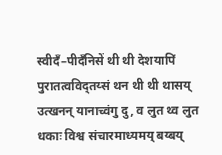स्वीदँ–पीदँनिसें थी थी देशयापिं पुरातत्वविद्तय्सं थन थी थी थासय् उत्खनन् यानाच्वंगु दु, व लुत थ्व लुत धकाः विश्व संचारमाध्यमय् बय्बय्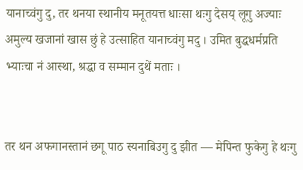यानाच्वंगु दु, तर थनया स्थानीय मनूतयत्त धाःसा थःगु देसय् लूगु अज्याः अमुल्य खजानां खास छुं हे उत्साहित यानाच्वंगु मदु । उमित बुद्धधर्मप्रति भ्याःचा नं आस्था, श्रद्धा व सम्मान दुथें मताः ।


तर थन अफगानस्तानं छगू पाठ स्यनाबिउगु दु झीत — मेपिन्त फुकेगु हे थःगु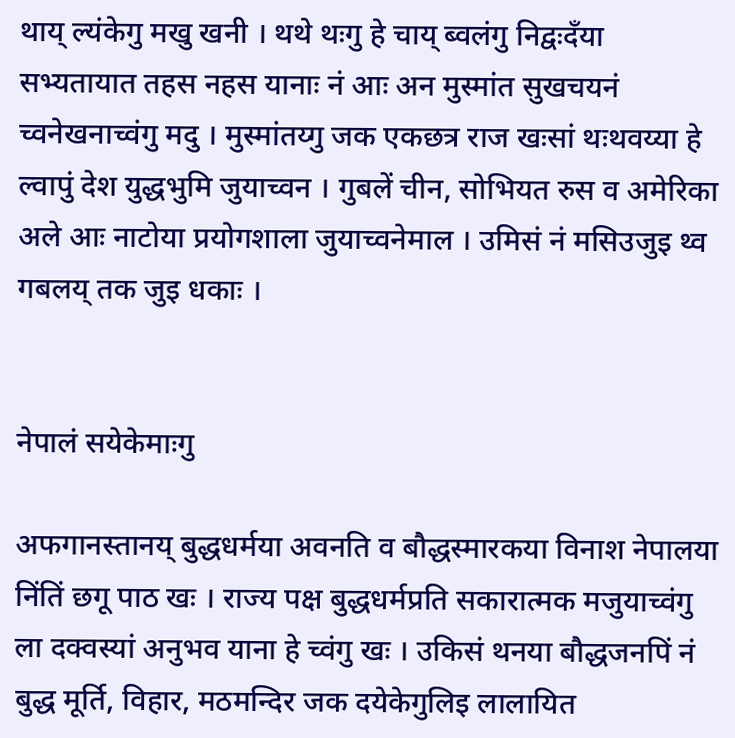थाय् ल्यंकेगु मखु खनी । थथे थःगु हे चाय् ब्वलंगु निद्वःदँया सभ्यतायात तहस नहस यानाः नं आः अन मुस्मांत सुखचयनं च्वनेखनाच्वंगु मदु । मुस्मांतय्गु जक एकछत्र राज खःसां थःथवय्या हे ल्वापुं देश युद्धभुमि जुयाच्वन । गुबलें चीन, सोभियत रुस व अमेरिका अले आः नाटोया प्रयोगशाला जुयाच्वनेमाल । उमिसं नं मसिउजुइ थ्व गबलय् तक जुइ धकाः ।


नेपालं सयेकेमाःगु

अफगानस्तानय् बुद्धधर्मया अवनति व बौद्धस्मारकया विनाश नेपालया निंतिं छगू पाठ खः । राज्य पक्ष बुद्धधर्मप्रति सकारात्मक मजुयाच्वंगु ला दक्वस्यां अनुभव याना हे च्वंगु खः । उकिसं थनया बौद्धजनपिं नं बुद्ध मूर्ति, विहार, मठमन्दिर जक दयेकेगुलिइ लालायित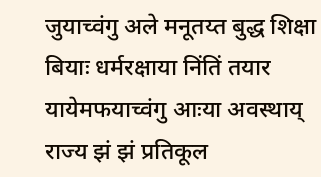जुयाच्वंगु अले मनूतय्त बुद्ध शिक्षा बियाः धर्मरक्षाया निंतिं तयार यायेमफयाच्वंगु आःया अवस्थाय् राज्य झं झं प्रतिकूल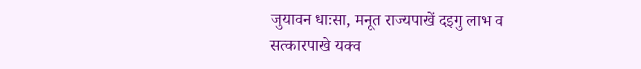जुयावन धाःसा, मनूत राज्यपाखें दइगु लाभ व सत्कारपाखे यक्व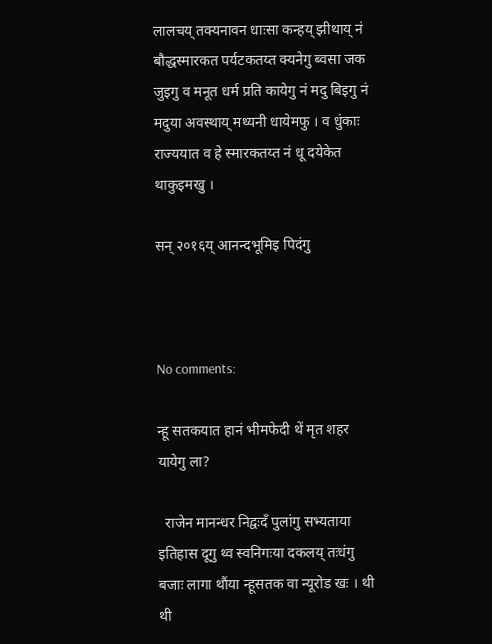लालचय् तक्यनावन धाःसा कन्हय् झीथाय् नं बौद्धस्मारकत पर्यटकतय्त क्यनेगु ब्वसा जक जुइगु व मनूत धर्म प्रति कायेगु नं मदु बिइगु नं मदुया अवस्थाय् मथ्यनी धायेमफु । व धुंकाः राज्ययात व हे स्मारकतय्त नं धू दयेकेत थाकुइमखु ।

सन् २०१६य् आनन्दभूमिइ पिदंगु



No comments:

न्हू सतकयात हानं भीमफेदी थें मृत शहर यायेगु ला?

  राजेन मानन्धर निद्वःदँ पुलांगु सभ्यताया इतिहास दूगु थ्व स्वनिगःया दकलय् तःधंगु बजाः लागा थौंया न्हूसतक वा न्यूरोड खः । थी थी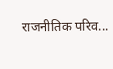राजनीतिक परिव...